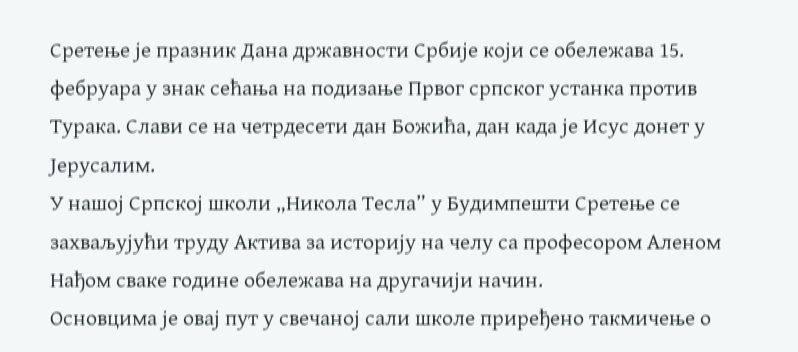Сретење је празник Дана државности Србије који се обележава 15. фебруара у знак сећања на подизање Првог српског устанка против Турака. Слави се на четрдесети дан Божића, дан када је Исус донет у Јерусалим.
У нашој Српској школи „Никола Тесла” у Будимпешти Сретење се захваљујући труду Актива за историју на челу са професором Аленом Нађом сваке године обележава на другачији начин.
Основцима је овај пут у свечаној сали школе приређено такмичење о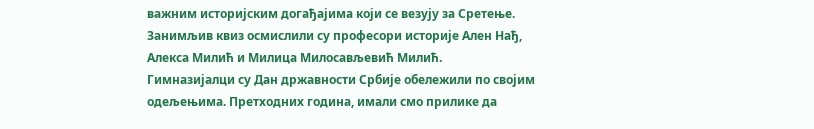важним историјским догађајима који се везују за Сретење. Занимљив квиз осмислили су професори историје Ален Нађ, Алекса Милић и Милица Милосављевић Милић.
Гимназијалци су Дан државности Србије обележили по својим одељењима. Претходних година, имали смо прилике да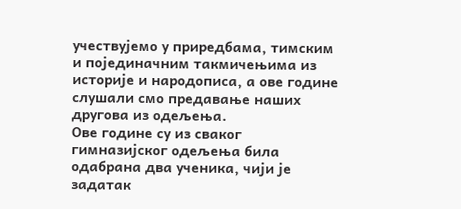учествујемо у приредбама, тимским и појединачним такмичењима из историје и народописа, а ове године слушали смо предавање наших другова из одељења.
Ове године су из сваког гимназијског одељења била одабрана два ученика, чији је задатак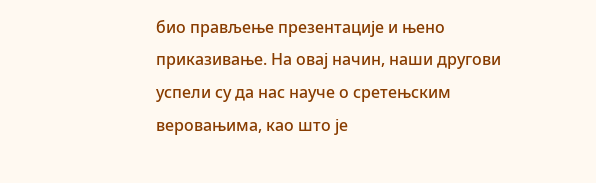био прављење презентације и њено приказивање. На овај начин, наши другови успели су да нас науче о сретењским веровањима, као што је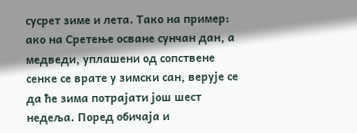сусрет зиме и лета. Тако на пример: ако на Сретење осване сунчан дан, а медведи, уплашени од сопствене сенке се врате у зимски сан, верује се да ће зима потрајати још шест недеља. Поред обичаја и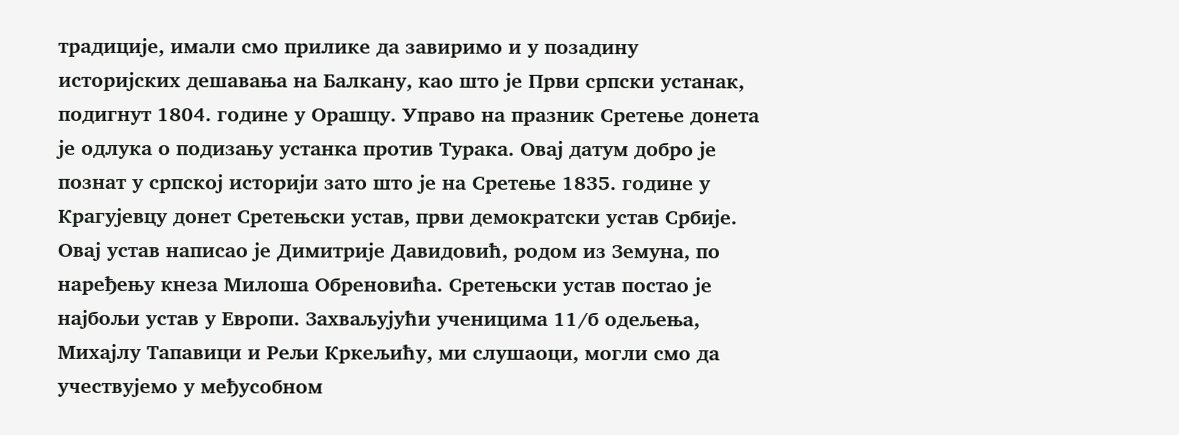традиције, имали смо прилике да завиримо и у позадину историјских дешавања на Балкану, као што је Први српски устанак, подигнут 1804. године у Орашцу. Управо на празник Сретење донета је одлука о подизању устанка против Турака. Овај датум добро је познат у српској историји зато што је на Сретење 1835. године у Крагујевцу донет Сретењски устав, први демократски устав Србије. Овај устав написао је Димитрије Давидовић, родом из Земуна, по наређењу кнеза Милоша Обреновића. Сретењски устав постао је најбољи устав у Европи. Захваљујући ученицима 11/б одељења, Михајлу Тапавици и Рељи Кркељићу, ми слушаоци, могли смо да учествујемо у међусобном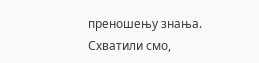преношењу знања.
Схватили смо,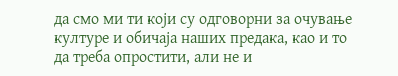да смо ми ти који су одговорни за очување културе и обичаја наших предака, као и то да треба опростити, али не и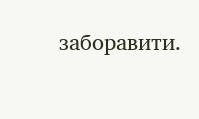заборавити.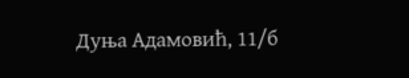Дуња Адамовић, 11/б